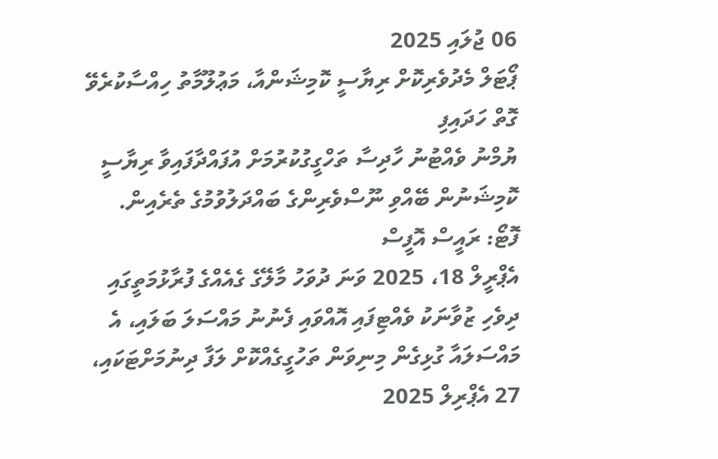06 ޖުލައި 2025
ޕޯޓަލް މެދުވެރިކޮށް ރިޔާސީ ކޮމިޝަންއާ، މަޢުލޫމާތު ހިއްސާކުރެވޭ ގޮތް ހަދައިފި
ޔުމްނު ވެއްޓުނު ހާދިސާ ތަހްގީގުކުރުމަށް އުފައްދާފައިވާ ރިޔާސީ ކޮމިޝަނުން ބޭއްވި ނޫސްވެރިންގެ ބައްދަލުވުމުގެ ތެރެއިން. ފޮޓޯ: ރައީސް އޮފީސް
އެޕްރީލް 18، 2025 ވަނަ ދުވަހު މާލޭގެ ގެއެއްގެ ފުރާޅުމަތީގައި ދިވެހި ޒުވާނަކު ވެއްޓިފައި އޮއްވައި ފެނުނު މައްސަލަ ބަލައި، އެ މައްސަލައާ ގުޅިގެން މިނިވަން ތަހުގީގެއްކޮށް ލަފާ ދިނުމަށްޓަކައި، 27 އެޕްރިލް 2025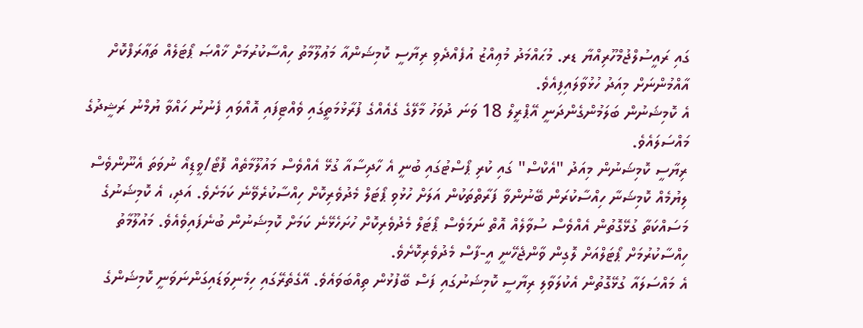ގައި ރައީސުލްޖުމްހޫރިއްޔާ ޑރ. މުޙައްމަދު މުޢިއްޒު އުފެއްދެވި ރިޔާސީ ކޮމިޝަންއާ މަޢުލޫމާތު ހިއްސާކުރުމަށް ޚާއްޞަ ޕޯޓަލެއް ތަޢާރަފްކޮށް އާއްމުންނަށް މިއަދު ހުޅުވާލައިފިއެވެ.
އެ ކޮމިޝަނުން ބަލަމުންގެންދަނީ އޭޕްރީލް 18 ވަނަ ދުވަހު މާލޭގެ ގެއެއްގެ ފުރާޅުމަތީގައި ވެއްޓިފައި އޮއްވައި ފެނުނު ހައްވާ ޔުމްނު ރަޝީދުގެ މައްސަލައެވެ.
ރިޔާސީ ކޮމިޝަނުން މިއަދު "އެކްސް" ގައި ކުރި ޕޯސްޓުގައި ބުނީ އެ ހާދިސާއާ ގުޅޭ އެއްވެސް މައުލޫމާތެއް ފޮޓޯ/ވީޑިއޯ ނުވަތަ އެނޫންވެސް ލިޔުމެއް ކޮމިޝަނާ ހިއްސާކުރަން ބޭނުންވާ ފަރާތްތަކުން އަލަށް ހުޅުވި ޕޯޓަލް މެދުވެރިކޮށް ހިއްސާކުރެވޭނެ ކަމަށެވެ. އަދި، އެ ކޮމިޝަނުގެ މަސައްކަތާ ގުޅޭގޮތުން އެއްވެސް ސުވާލެއް އޮތް ނަމަވެސް ޕޯޓަލް މެދުވެރިކޮށް ހުށަހެޅޭނެ ކަމަށް ކޮމިޝަނުން ބުނެފައިވެއެވެ. މައުލޫމާތު ހިއްސާކުރުމަށް ޕޯޓަލްއަށް ލޮގިން ވާންޖެހޭނީ އީ-ފާސް މެދުވެރިކޮށެވެ.
އެ މައްސަލައާ ގުޅޭގޮތުން އެކުލަވާލި ރިޔާސީ ކޮމިޝަނުގައި ފަސް ބޭފުޅުން ތިއްބަވައެވެ. އޭގެތެރޭގައި ހިމެނިވަޑައިގަންނަވަނީ ކޮމިޝަންގެ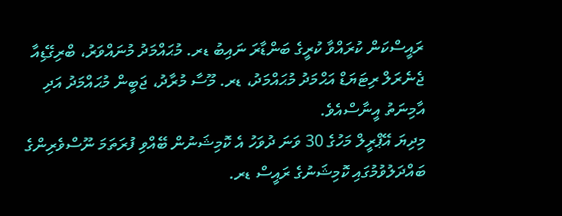ރައީސްކަން ކުރައްވާ ކުރީގެ ބަންޑާރަ ނައިބު ޑރ. މުޙައްމަދު މުނައްވަރު، ބްރިގޭޑިއާ ޖެނެރަލް ރިޓަޔަޑް އަޙްމަދު މުޙައްމަދު، ޑރ. މޫސާ މުރާދު، ޖަބީން މުޙައްމަދު އަދި އާމިނަތު އީނާސްއެވެ.
މިދިޔަ އޭޕްރީލް މަހުގެ 30 ވަނަ ދުވަހު އެ ކޮމިޝަނުން ބޭއްވި ފުރަތަމަ ނޫސްވެރިންގެ ބައްދަލުވުމުގައި ކޮމިޝަނުގެ ރައީސް ޑރ.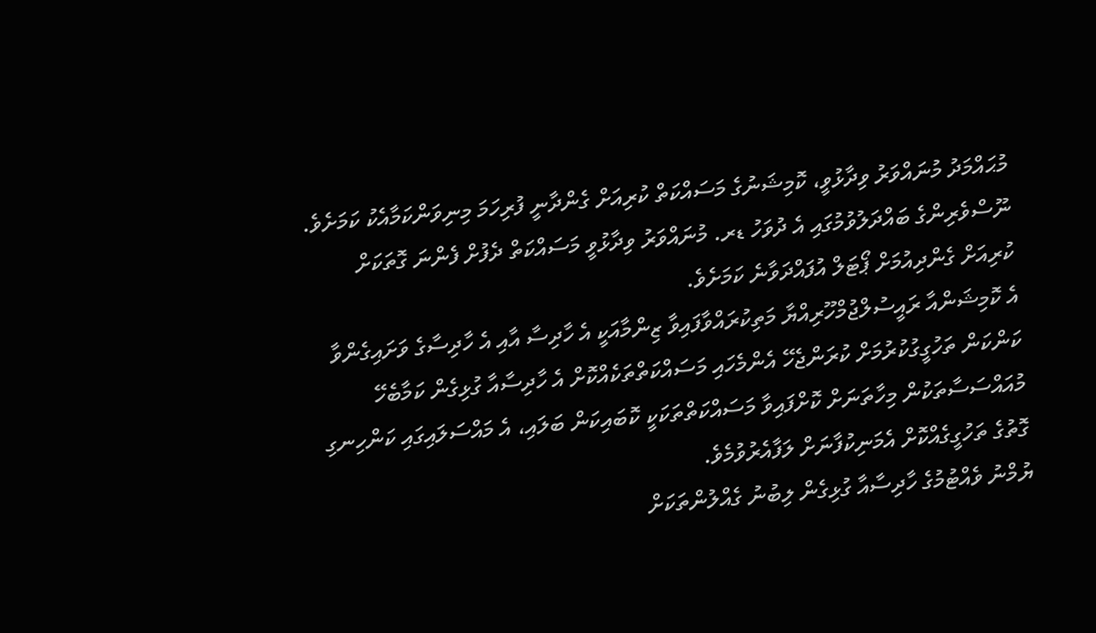މުޙައްމަދު މުނައްވަރު ވިދާޅުވީ، ކޮމިޝަނުގެ މަސައްކަތް ކުރިއަށް ގެންދާނީ ފުރިހަމަ މިނިވަންކަމާއެކު ކަމަށެވެ.
ނޫސްވެރިންގެ ބައްދަލުވުމުގައި އެ ދުވަހު ޑރ. މުނައްވަރު ވިދާޅުވީ މަސައްކަތް ދެފުށް ފެންނަ ގޮތަކަށް ކުރިއަށް ގެންދިއުމަށް ޕޯޓަލް އުފައްދަވާނެ ކަމަށެވެ.
އެ ކޮމިޝަންއާ ރައީސުލްޖުމްހޫރިއްޔާ މަތިކުރައްވާފައިވާ ޒިންމާއަކީ އެ ހާދިސާ އާއި އެ ހާދިސާގެ ވަށައިގެންވާ ކަންކަން ތަހުގީގުކުރުމަށް ކުރަންޖެހޭ އެންމެހައި މަސައްކަތްތަކެއްކޮށް އެ ހާދިސާއާ ގުޅިގެން ކަމާބެހޭ މުއައްސަސާތަކުން މިހާތަނަށް ކޮށްފައިވާ މަސައްކަތްތަކަކީ ކޮބައިކަން ބަލައި، އެ މައްސަލައިގައި ކަންހިނގި ގޮތުގެ ތަހުގީގެއްކޮށް އެމަނިކުފާނަށް ލަފާއެރުވުމެވެ.
ޔުމްނު ވެއްޓުމުގެ ހާދިސާއާ ގުޅިގެން ލިބުނު ގެއްލުންތަކަށް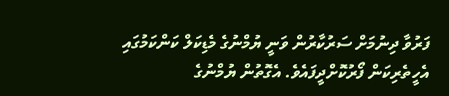ފަރުވާ ދިނުމަށް ސަރުކާރުން ވަނީ ޔުމްނުގެ މެޑިކަލް ކަންކަމުގައި އެހީތެރިކަން ފޯރުކޮށްދީފައެވެ. އެގޮތުން ޔުމްނުގެ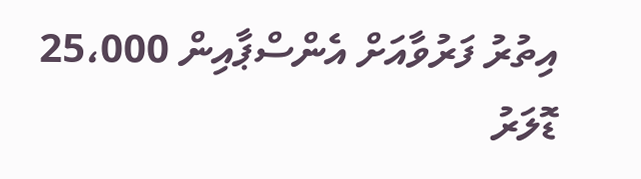އިތުރު ފަރުވާއަށް އެންސްޕާއިން 25،000 ޑޮލަރު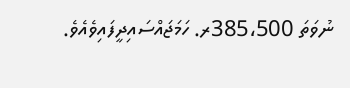ނުވަތަ 385،500ރ. ހަމަޖައްސައިދީފައިވެއެވެ.